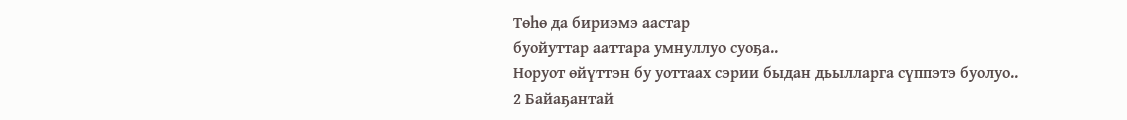Төһө да бириэмэ аастар
буойуттар ааттара умнуллуо суоҕа..
Норуот өйүттэн бу уоттаах сэрии быдан дьылларга сүппэтэ буолуо..
2 Байаҕантай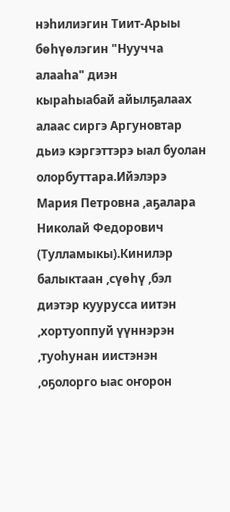нэһилиэгин Тиит-Арыы бөһүөлэгин "Нуучча алааһа" диэн
кыраһыабай айылҕалаах алаас сиргэ Аргуновтар дьиэ кэргэттэрэ ыал буолан олорбуттара.Ийэлэрэ Мария Петровна ,аҕалара Николай Федорович (Тулламыкы).Кинилэр балыктаан ,сүөһү ,бэл диэтэр куурусса иитэн ,хортуоппуй үүннэрэн ,туоһунан иистэнэн ,оҕолорго ыас оҥорон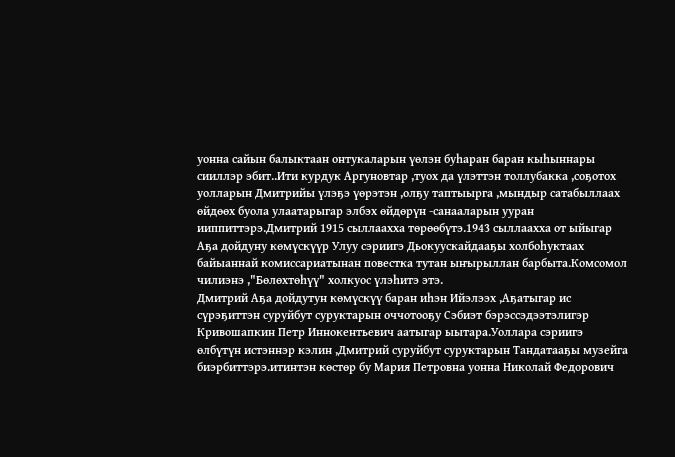уонна сайын балыктаан онтукаларын үөлэн буһаран баран кыһыннары сииллэр эбит..Ити курдук Аргуновтар ,туох да үлэттэн толлубакка ,соҕотох уолларын Дмитрийы үлэҕэ үөрэтэн ,олҕу таптыырга ,мындыр сатабыллаах өйдөөх буола улаатарыгар элбэх өйдөрүн -санааларын ууран ииппиттэрэ.Дмитрий 1915 сыллаахха төрөөбүтэ.1943 сыллаахха от ыйыгар Аҕа дойдуну көмүскүүр Улуу сэриигэ Дьокуускайдааҕы холбоһуктаах байыаннай комиссариатынан повестка тутан ыҥырыллан барбыта.Комсомол чилиэнэ ,"Бөлөхтөһүү" холкуос үлэһитэ этэ.
Дмитрий Аҕа дойдутун көмүскүү баран иһэн Ийэлээх ,Аҕатыгар ис сүрэҕиттэн суруйбут суруктарын оччотооҕу Сэбиэт бэрэссэдээтэлигэр Кривошапкин Петр Иннокентьевич аатыгар ыытара.Уоллара сэриигэ өлбүтүн истэннэр кэлин ,Дмитрий суруйбут суруктарын Тандатааҕы музейга биэрбиттэрэ.итинтэн көстөр бу Мария Петровна уонна Николай Федорович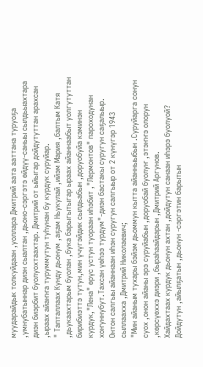муударайдык толкуйдаан ,уоллара Дмитрий аата ааттана туруоҕа ,умнубатыннар диэн сыалтан ,дьоно-сэргэтэ өйдүү-саныы сылдьыахтара диэн биэрбит буолуохтаахтар. Дмитрий от ыйыгар дойдутуттан арахсан ,ыраах айаҥҥа туруммутун туһунан бу курдук суруйар.
" Тапталлаах Кунду дьонум ,аҕам Ньукулай ,ийэм Мария ,балтым Катя ,дьукаахтарым буолан ,бука барыгытыгар ыраах айаннаабыт уолгутуттан бирибиэттэ тутун,мин үчүгэйдик сылдьабын ,доруобуйа кэминэн курдук,"Лена" өрүс устун туораан иһэбит ,"Лермонтов" пароходунан хоҥуннубут.Тахсан үөһээ турдум"-диэн бастакы суругун саҕалыыр.
Онтон салгыы айаннаан иһэн суругун салгыыр от 2 күнүгэр 1943 сыллаахха ,Дмитрий Николаевич;
"Мин айаным тухары бэйэм дьоммун кытта айанныыбын .Суруйарга сонун суох ,онон айаны эрэ суруйабын ,доруобай буолуҥ ,этэҥҥэ олорун ,көрсүөххэ диэри ,быраһаайдарын ,Дмитрий Аргунов.
Хайдахтаах курдук дьонун ахтан ,дойдутун санаан иһэрэ буолуой? Дойдутун ,айылҕатын ,дьонун -сэргэтин барытын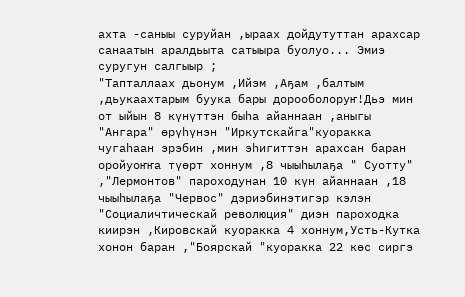ахта -саныы суруйан ,ыраах дойдутуттан арахсар санаатын аралдьыта сатыыра буолуо... Эмиэ суругун салгыыр ;
"Тапталлаах дьонум ,Ийэм ,Аҕам ,балтым ,дьукаахтарым буука бары дорооболоруҥ!Дьэ мин от ыйын 8 күнүттэн быһа айаннаан ,аныгы "Ангара" өрүһүнэн "Иркутскайга"куоракка чугаһаан эрэбин ,мин эһигиттэн арахсан баран оройуоҥҥа түөрт хоннум ,8 чыыһылаҕа " Суотту" ,"Лермонтов" пароходунан 10 күн айаннаан ,18 чыыһылаҕа "Червос" дэриэбинэтигэр кэлэн "Социаличтическай революция" диэн пароходка киирэн ,Кировскай куоракка 4 хоннум,Усть-Кутка хонон баран ,"Боярскай "куоракка 22 көс сиргэ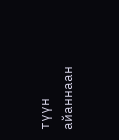түүн айаннаан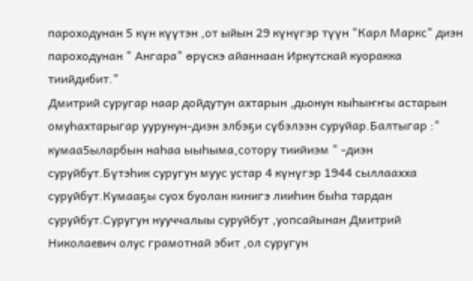пароходунан 5 күн күүтэн ,от ыйын 29 күнүгэр түүн "Карл Маркс" диэн пароходунан " Ангара" өрүскэ айаннаан Иркутскай куоракка тиийдибит."
Дмитрий суругар наар дойдутун ахтарын ,дьонун кыһыҥҥы астарын омуһахтарыгар уурунун-диэн элбэҕи сүбэлээн суруйар.Балтыгар :" кумаа5ыларбын наһаа ыыһыма,сотору тиийиэм " -диэн суруйбут.Бүтэһик суругун муус устар 4 күнүгэр 1944 сыллаахха суруйбут.Кумааҕы суох буолан кинигэ лииһин быһа тардан суруйбут.Суругун нууччалыы суруйбут ,уопсайынан Дмитрий Николаевич олус грамотнай эбит ,ол суругун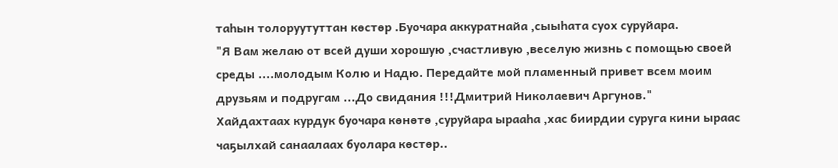таһын толоруутуттан көстөр .Буочара аккуратнайа ,сыыһата суох суруйара.
"Я Вам желаю от всей души хорошую ,счастливую ,веселую жизнь с помощью своей среды ....молодым Колю и Надю. Передайте мой пламенный привет всем моим друзьям и подругам ...До свидания !!!Дмитрий Николаевич Аргунов."
Хайдахтаах курдук буочара көнөтө ,суруйара ырааһа ,хас биирдии суруга кини ыраас чаҕылхай санаалаах буолара көстөр..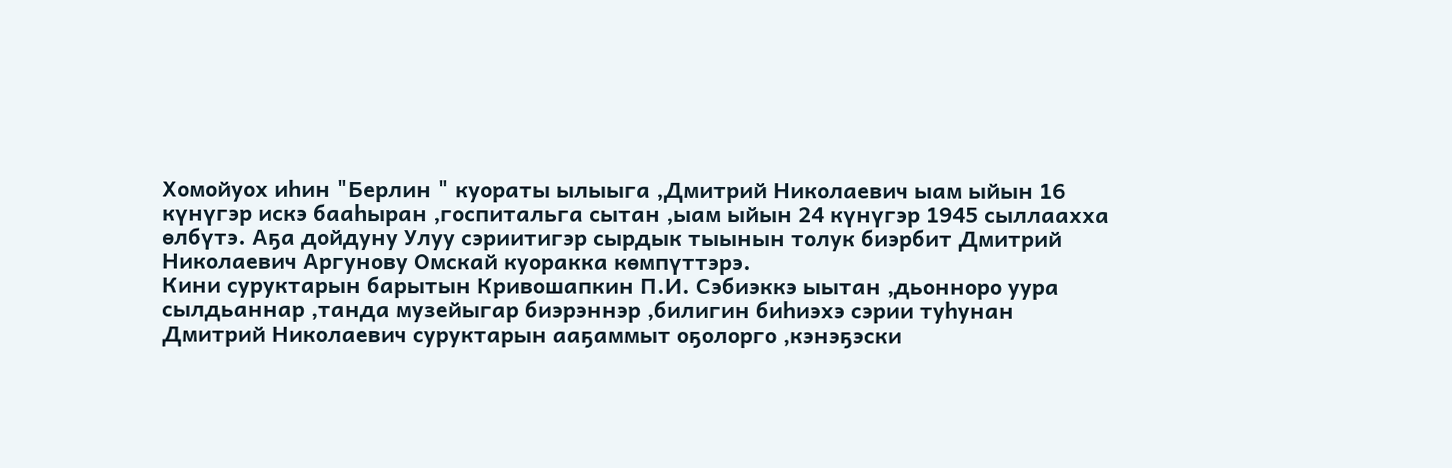Хомойуох иһин "Берлин " куораты ылыыга ,Дмитрий Николаевич ыам ыйын 16 күнүгэр искэ бааһыран ,госпитальга сытан ,ыам ыйын 24 күнүгэр 1945 сыллаахха өлбүтэ. Аҕа дойдуну Улуу сэриитигэр сырдык тыынын толук биэрбит Дмитрий Николаевич Аргунову Омскай куоракка көмпүттэрэ.
Кини суруктарын барытын Кривошапкин П.И. Сэбиэккэ ыытан ,дьонноро уура сылдьаннар ,танда музейыгар биэрэннэр ,билигин биһиэхэ сэрии туһунан Дмитрий Николаевич суруктарын ааҕаммыт оҕолорго ,кэнэҕэски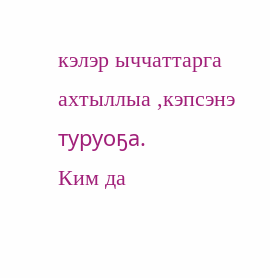кэлэр ыччаттарга ахтыллыа ,кэпсэнэ туруоҕа.
Ким да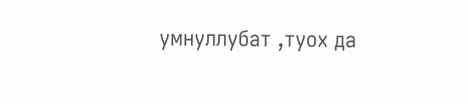умнуллубат ,туох да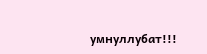умнуллубат!!!